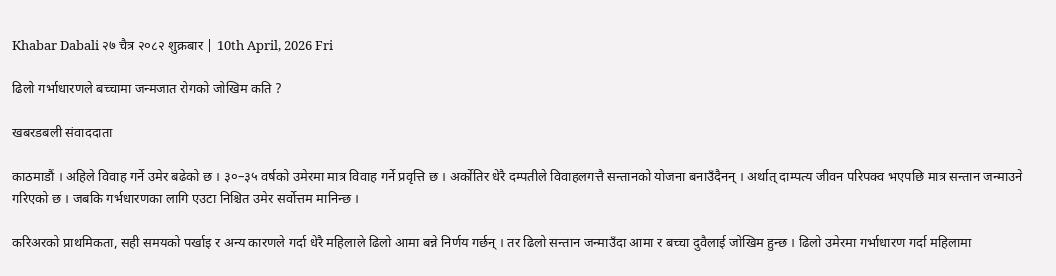Khabar Dabali २७ चैत्र २०८२ शुक्रबार | 10th April, 2026 Fri

ढिलो गर्भाधारणले बच्चामा जन्मजात रोगको जोखिम कति ?

खबरडबली संवाददाता

काठमाडौं । अहिले विवाह गर्ने उमेर बढेको छ । ३०–३५ वर्षको उमेरमा मात्र विवाह गर्ने प्रवृत्ति छ । अर्कोतिर धेरै दम्पतीले विवाहलगत्तै सन्तानको योजना बनाउँदैनन् । अर्थात् दाम्पत्य जीवन परिपक्व भएपछि मात्र सन्तान जन्माउने गरिएको छ । जबकि गर्भधारणका लागि एउटा निश्चित उमेर सर्वोत्तम मानिन्छ ।

करिअरको प्राथमिकता, सही समयको पर्खाइ र अन्य कारणले गर्दा धेरै महिलाले ढिलो आमा बन्ने निर्णय गर्छन् । तर ढिलो सन्तान जन्माउँदा आमा र बच्चा दुवैलाई जोखिम हुन्छ । ढिलो उमेरमा गर्भाधारण गर्दा महिलामा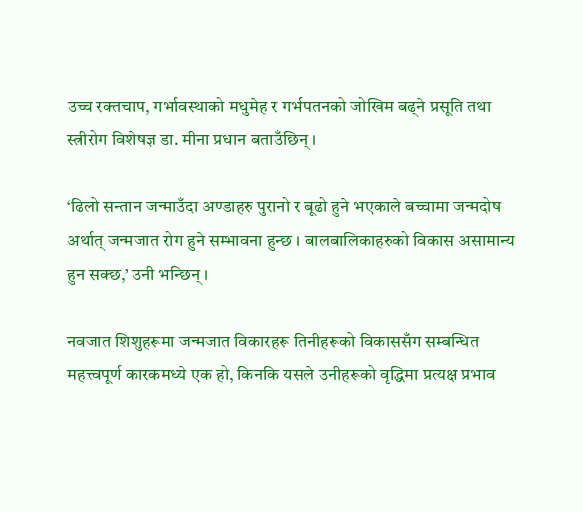उच्च रक्तचाप, गर्भावस्थाको मधुमेह र गर्भपतनको जोखिम बढ्ने प्रसूति तथा स्त्रीरोग विशेषज्ञ डा. मीना प्रधान बताउँछिन् ।

‘ढिलो सन्तान जन्माउँदा अण्डाहरु पुरानो र बूढो हुने भएकाले बच्चामा जन्मदोष अर्थात् जन्मजात रोग हुने सम्भावना हुन्छ । बालबालिकाहरुको विकास असामान्य हुन सक्छ,’ उनी भन्छिन् ।

नवजात शिशुहरूमा जन्मजात विकारहरू तिनीहरूको विकाससँग सम्बन्धित महत्त्वपूर्ण कारकमध्ये एक हो, किनकि यसले उनीहरूको वृद्धिमा प्रत्यक्ष प्रभाव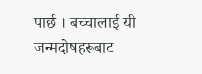पार्छ । बच्चालाई यी जन्मदोषहरूबाट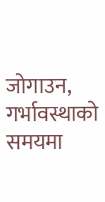जोगाउन, गर्भावस्थाको समयमा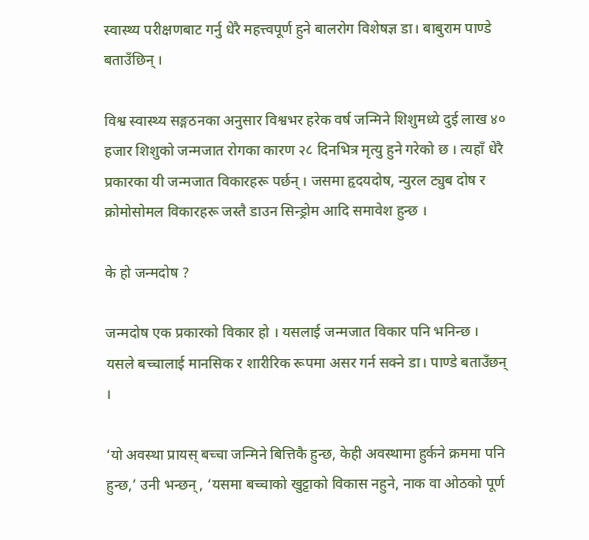स्वास्थ्य परीक्षणबाट गर्नु धेरै महत्त्वपूर्ण हुने बालरोग विशेषज्ञ डा। बाबुराम पाण्डे बताउँछिन् ।

विश्व स्वास्थ्य सङ्गठनका अनुसार विश्वभर हरेक वर्ष जन्मिने शिशुमध्ये दुई लाख ४० हजार शिशुको जन्मजात रोगका कारण २८ दिनभित्र मृत्यु हुने गरेको छ । त्यहाँ धेरै प्रकारका यी जन्मजात विकारहरू पर्छन् । जसमा हृदयदोष, न्युरल ट्युब दोष र क्रोमोसोमल विकारहरू जस्तै डाउन सिन्ड्रोम आदि समावेश हुन्छ ।

के हो जन्मदोष ?

जन्मदोष एक प्रकारको विकार हो । यसलाई जन्मजात विकार पनि भनिन्छ । यसले बच्चालाई मानसिक र शारीरिक रूपमा असर गर्न सक्ने डा। पाण्डे बताउँछन् ।

‘यो अवस्था प्रायस् बच्चा जन्मिने बित्तिकै हुन्छ, केही अवस्थामा हुर्कने क्रममा पनि हुन्छ,’ उनी भन्छन्, ‘यसमा बच्चाको खुट्टाको विकास नहुने, नाक वा ओठको पूर्ण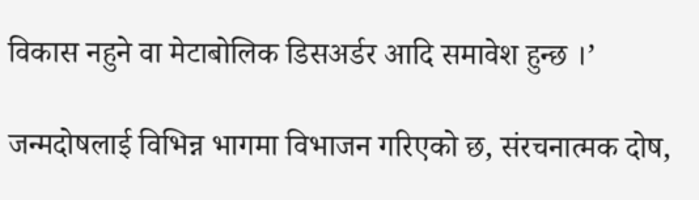विकास नहुने वा मेटाबोलिक डिसअर्डर आदि समावेश हुन्छ ।’

जन्मदोषलाई विभिन्न भागमा विभाजन गरिएको छ, संरचनात्मक दोष,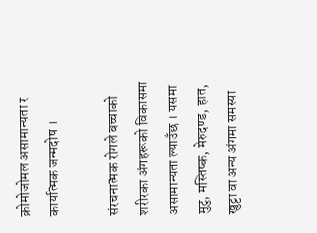क्रोमोजोमल असामान्यता र कार्यात्मक जन्मदोष ।

संरचनात्मक रोगले बच्चाको शरीरका अंगहरूको विकासमा असामान्यता ल्याउँछ । यसमा मुटु, मस्तिष्क, मेरुदण्ड, हात, खुट्टा वा अन्य अंगमा समस्या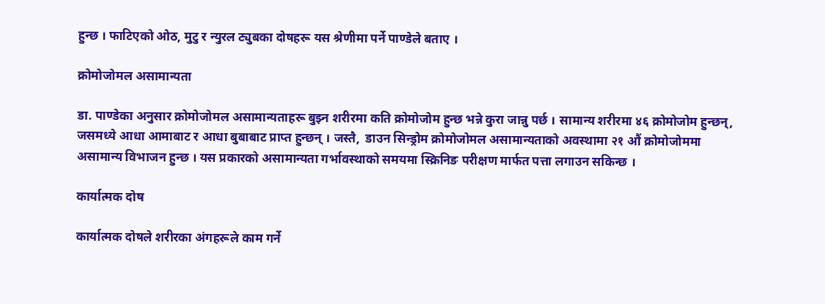हुन्छ । फाटिएको ओठ, मुटु र न्युरल ट्युबका दोषहरू यस श्रेणीमा पर्ने पाण्डेले बताए ।

क्रोमोजोमल असामान्यता

डा. पाण्डेका अनुसार क्रोमोजोमल असामान्यताहरू बुझ्न शरीरमा कति क्रोमोजोम हुन्छ भन्ने कुरा जान्नु पर्छ । सामान्य शरीरमा ४६ क्रोमोजोम हुन्छन्, जसमध्ये आधा आमाबाट र आधा बुबाबाट प्राप्त हुन्छन् । जस्तै,  डाउन सिन्ड्रोम क्रोमोजोमल असामान्यताको अवस्थामा २१ औं क्रोमोजोममा असामान्य विभाजन हुन्छ । यस प्रकारको असामान्यता गर्भावस्थाको समयमा स्क्रिनिङ परीक्षण मार्फत पत्ता लगाउन सकिन्छ ।

कार्यात्मक दोष

कार्यात्मक दोषले शरीरका अंगहरूले काम गर्ने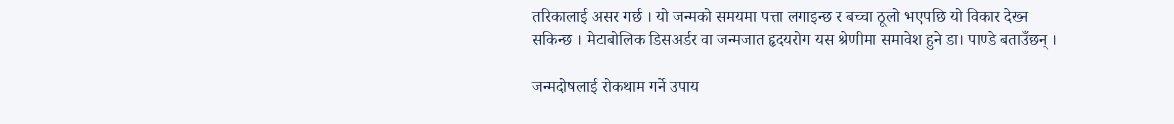तरिकालाई असर गर्छ । यो जन्मको समयमा पत्ता लगाइन्छ र बच्चा ठूलो भएपछि यो विकार देख्न सकिन्छ । मेटाबोलिक डिसअर्डर वा जन्मजात हृदयरोग यस श्रेणीमा समावेश हुने डा। पाण्डे बताउँछन् ।

जन्मदोषलाई रोकथाम गर्ने उपाय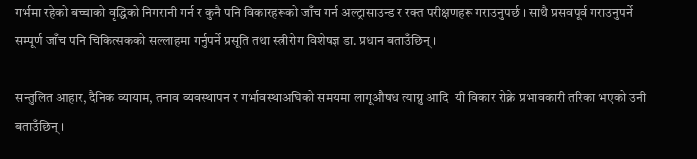गर्भमा रहेको बच्चाको वृद्धिको निगरानी गर्न र कुनै पनि विकारहरूको जाँच गर्न अल्ट्रासाउन्ड र रक्त परीक्षणहरू गराउनुपर्छ । साथै प्रसवपूर्व गराउनुपर्ने सम्पूर्ण जाँच पनि चिकित्सकको सल्लाहमा गर्नुपर्ने प्रसूति तथा स्त्रीरोग विशेषज्ञ डा. प्रधान बताउँछिन् ।

सन्तुलित आहार, दैनिक व्यायाम, तनाव व्यवस्थापन र गर्भावस्थाअघिको समयमा लागूऔषध त्याग्नु आदि  यी विकार रोक्ने प्रभावकारी तरिका भएको उनी बताउँछिन् ।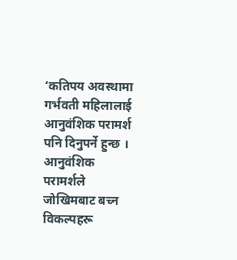‘कतिपय अवस्थामा गर्भवती महिलालाई आनुवंशिक परामर्श पनि दिनुपर्ने हुन्छ । आनुवंशिक परामर्शले जोखिमबाट बच्न विकल्पहरू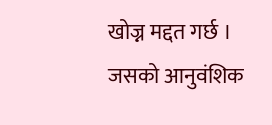खोज्न मद्दत गर्छ । जसको आनुवंशिक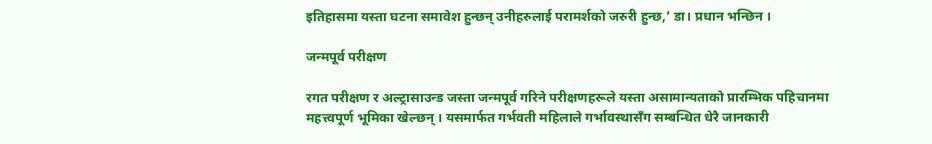इतिहासमा यस्ता घटना समावेश हुन्छन् उनीहरुलाई परामर्शको जरुरी हुन्छ,’ डा। प्रधान भन्छिन ।

जन्मपूर्व परीक्षण

रगत परीक्षण र अल्ट्रासाउन्ड जस्ता जन्मपूर्व गरिने परीक्षणहरूले यस्ता असामान्यताको प्रारम्भिक पहिचानमा महत्त्वपूर्ण भूमिका खेल्छन् । यसमार्फत गर्भवती महिलाले गर्भावस्थासँग सम्बन्धित धेरै जानकारी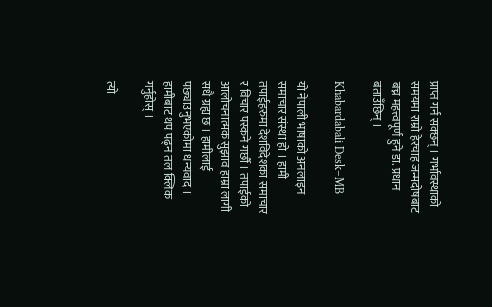प्राप्त गर्न सक्छन् । गर्भावस्थाको समयमा राम्रो हेरचाह जन्मदोषबाट बच्न महत्त्वपूर्ण हुने डा. प्रधान बताउँछिन् ।

Khabardabali Desk–MB

यो नेपाली भाषाको अनलाइन समाचार संस्था हो । हामी तपाईहरुमा देशविदेशका समाचार र विचार पस्कने गर्छौ । तपाईको आलोचनात्मक सुझाव हाम्रा लागी सधै ग्रह्य छ । हामीलाई पछ्याउनुभएकोमा धन्यवाद । हामीबाट थप पढ्न तल क्लिक गर्नुहोस् ।

त्यो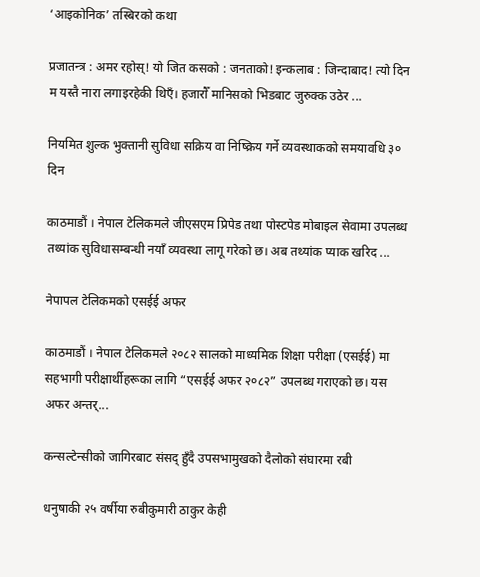‘आइकोनिक’ तस्बिरको कथा

प्रजातन्त्र : अमर रहोस्! यो जित कसको : जनताको! इन्कलाब : जिन्दाबाद! त्यो दिन म यस्तै नारा लगाइरहेकी थिएँ। हजारौँ मानिसको भिडबाट जुरुक्क उठेर ...

नियमित शुल्क भुक्तानी सुविधा सक्रिय वा निष्क्रिय गर्ने व्यवस्थाकको समयावधि ३० दिन

काठमाडौं । नेपाल टेलिकमले जीएसएम प्रिपेड तथा पोस्टपेड मोबाइल सेवामा उपलब्ध तथ्यांक सुविधासम्बन्धी नयाँ व्यवस्था लागू गरेको छ। अब तथ्यांक प्याक खरिद ...

नेपापल टेलिकमको एसईई अफर

काठमाडौं । नेपाल टेलिकमले २०८२ सालको माध्यमिक शिक्षा परीक्षा (एसईई) मा सहभागी परीक्षार्थीहरूका लागि “एसईई अफर २०८२” उपलब्ध गराएको छ। यस अफर अन्तर्...

कन्सल्टेन्सीको जागिरबाट संसद् हुँदै उपसभामुखको दैलोको संघारमा रबी

धनुषाकी २५ वर्षीया रुबीकुमारी ठाकुर केही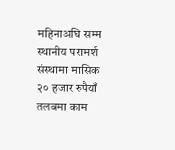महिनाअघि सम्म स्थानीय परामर्श संस्थामा मासिक २० हजार रुपैयाँ तलबमा काम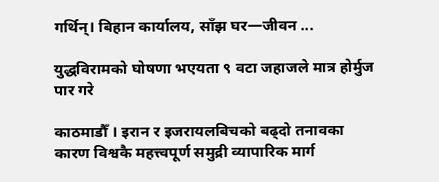गर्थिन्। बिहान कार्यालय, साँझ घर—जीवन ...

युद्धविरामको घोषणा भएयता ९ वटा जहाजले मात्र होर्मुज पार गरे

काठमाडौँ । इरान र इजरायलबिचको बढ्दो तनावका कारण विश्वकै महत्त्वपूर्ण समुद्री व्यापारिक मार्ग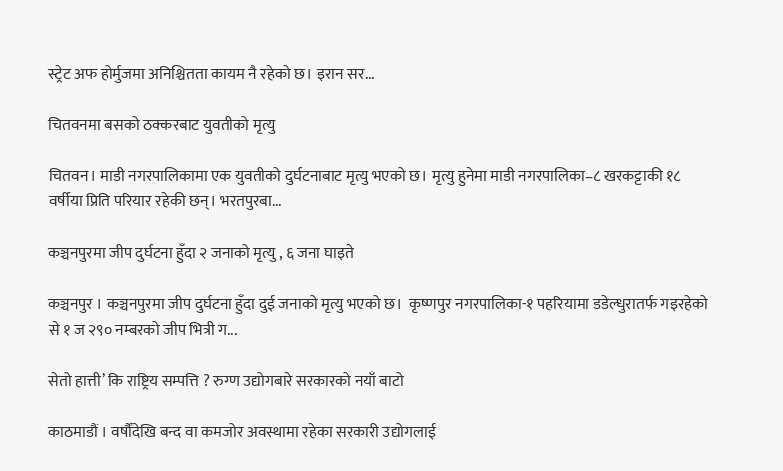स्ट्रेट अफ होर्मुजमा अनिश्चितता कायम नै रहेको छ। इरान सर...

चितवनमा बसको ठक्करबाट युवतीको मृत्यु

चितवन। माडी नगरपालिकामा एक युवतीको दुर्घटनाबाट मृत्यु भएको छ। मृत्यु हुनेमा माडी नगरपालिका–८ खरकट्टाकी १८ वर्षीया प्रिति परियार रहेकी छन्। भरतपुरबा...

कञ्चनपुरमा जीप दुर्घटना हुँदा २ जनाको मृत्यु , ६ जना घाइते

कञ्चनपुर । कञ्चनपुरमा जीप दुर्घटना हुँदा दुई जनाको मृत्यु भएको छ।  कृष्णपुर नगरपालिका-१ पहरियामा डडेल्धुरातर्फ गइरहेको से १ ज २९० नम्बरको जीप भित्री ग...

सेतो हात्ती’ कि राष्ट्रिय सम्पत्ति ? रुग्ण उद्योगबारे सरकारको नयाँ बाटो

काठमाडौं । वर्षौँदेखि बन्द वा कमजोर अवस्थामा रहेका सरकारी उद्योगलाई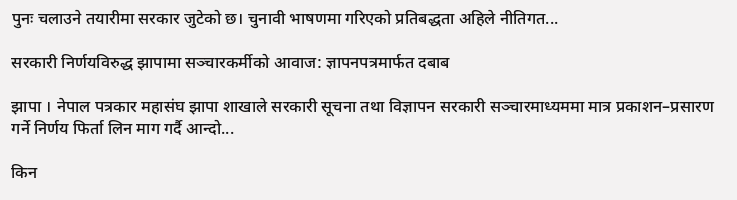पुनः चलाउने तयारीमा सरकार जुटेको छ। चुनावी भाषणमा गरिएको प्रतिबद्धता अहिले नीतिगत...

सरकारी निर्णयविरुद्ध झापामा सञ्चारकर्मीको आवाज: ज्ञापनपत्रमार्फत दबाब

झापा । नेपाल पत्रकार महासंघ झापा शाखाले सरकारी सूचना तथा विज्ञापन सरकारी सञ्चारमाध्यममा मात्र प्रकाशन–प्रसारण गर्ने निर्णय फिर्ता लिन माग गर्दै आन्दो...

किन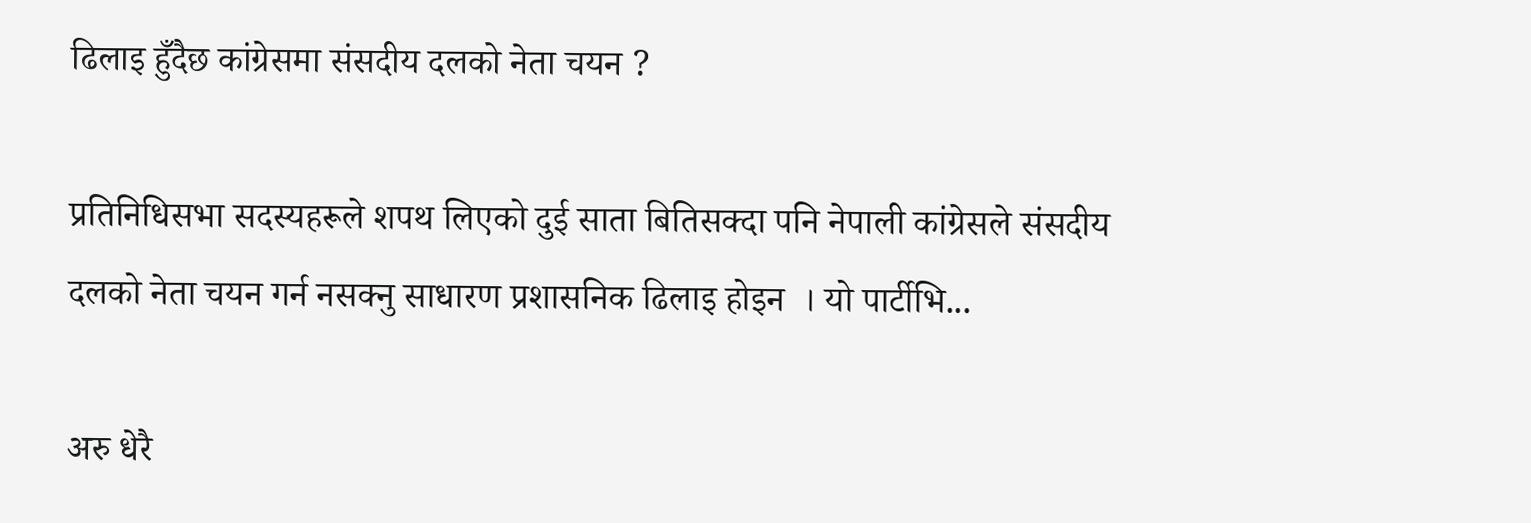ढिलाइ हुँदैछ कांग्रेसमा संसदीय दलको नेता चयन ?

प्रतिनिधिसभा सदस्यहरूले शपथ लिएको दुई साता बितिसक्दा पनि नेपाली कांग्रेसले संसदीय दलको नेता चयन गर्न नसक्नु साधारण प्रशासनिक ढिलाइ होइन  । यो पार्टीभि...

अरु धेरै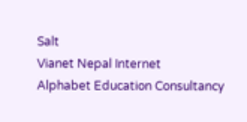Salt
Vianet Nepal Internet
Alphabet Education Consultancy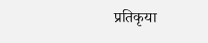प्रतिकृया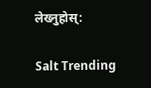लेख्नुहोस्:

Salt Trending